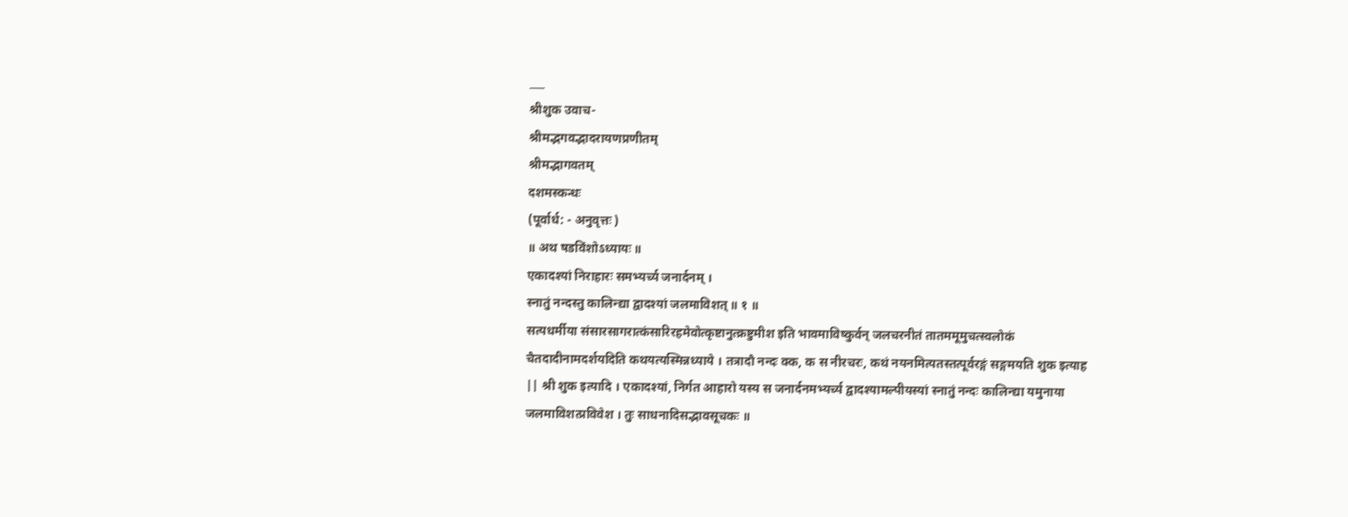___
श्रीशुक उवाच-
श्रीमद्भगवद्भादरायणप्रणीतम्
श्रीमद्भागवतम्
दशमस्कन्धः
(पूर्वार्ध: - अनुवृत्तः )
॥ अथ षडविंशोऽध्यायः ॥
एकादश्यां निराहारः समभ्यर्च्य जनार्दनम् ।
स्नातुं नन्दस्तु कालिन्द्या द्वादश्यां जलमाविशत् ॥ १ ॥
सत्यधर्मीया संसारसागरात्कंसारिरहमेवोत्कृष्टानुत्क्रष्टुमीश इति भावमाविष्कुर्वन् जलचरनीतं तातममूमुचत्स्वलोकं चैतदादीनामदर्शयदिति कथयत्यस्मिन्नध्याये । तत्रादौ नन्दः क्क, क स नीरचरः, कथं नयनमित्यतस्तत्पूर्वरङ्गं सङ्गमयति शुक इत्याह || श्री शुक इत्यादि । एकादश्यां, निर्गत आहारो यस्य स जनार्दनमभ्यर्च्य द्वादश्यामल्पीयस्यां स्नातुं नन्दः कालिन्द्या यमुनाया जलमाविशत्प्रविवेश । तुः साधनादिसद्भावसूचकः ॥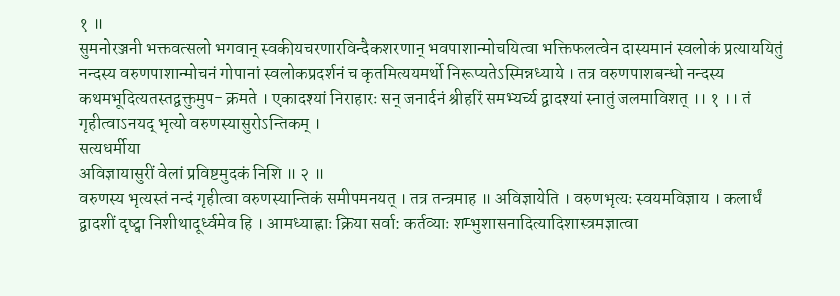१ ॥
सुमनोरञ्जनी भक्तवत्सलो भगवान् स्वकीयचरणारविन्दैकशरणान् भवपाशान्मोचयित्वा भक्तिफलत्वेन दास्यमानं स्वलोकं प्रत्याययितुं नन्दस्य वरुणपाशान्मोचनं गोपानां स्वलोकप्रदर्शनं च कृतमित्ययमर्थो निरूप्यतेऽस्मिन्नध्याये । तत्र वरुणपाशबन्धो नन्दस्य कथमभूदित्यतस्तद्वक्तुमुप- क्रमते । एकादश्यां निराहारः सन् जनार्दनं श्रीहरिं समभ्यर्च्य द्वादश्यां स्नातुं जलमाविशत् ।। १ ।। तं गृहीत्वाऽनयद् भृत्यो वरुणस्यासुरोऽन्तिकम् ।
सत्यधर्मीया
अविज्ञायासुरीं वेलां प्रविष्टमुदकं निशि ॥ २ ॥
वरुणस्य भृत्यस्तं नन्दं गृहीत्वा वरुणस्यान्तिकं समीपमनयत् । तत्र तन्त्रमाह ॥ अविज्ञायेति । वरुणभृत्यः स्वयमविज्ञाय । कलार्धं द्वादशीं दृष्ट्वा निशीथादूर्ध्वमेव हि । आमध्याह्नाः क्रिया सर्वा: कर्तव्याः शम्भुशासनादित्यादिशास्त्रमज्ञात्वा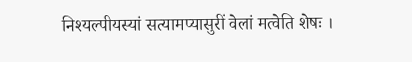निश्यल्पीयस्यां सत्यामप्यासुरीं वेलां मत्वेति शेषः ।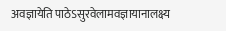अवज्ञायेति पाठेऽसुरवेलामवज्ञायानालक्ष्य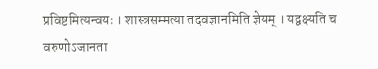प्रविष्टमित्यन्वयः । शास्त्रसम्मत्या तदवज्ञानमिति ज्ञेयम् । यद्वक्ष्यति च वरुणोऽजानता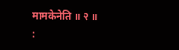मामकेनेति ॥ २ ॥
: